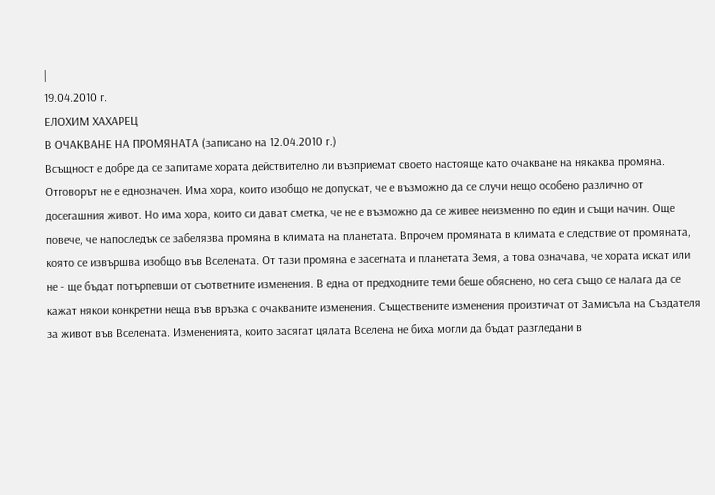|
19.04.2010 г.
ЕЛОХИМ ХАХАРЕЦ
В ОЧАКВАНЕ НА ПРОМЯНАТА (записано на 12.04.2010 г.)
Всъщност е добре да се запитаме хората действително ли възприемат своето настояще като очакване на някаква промяна. Отговорът не е еднозначен. Има хора, които изобщо не допускат, че е възможно да се случи нещо особено различно от досегашния живот. Но има хора, които си дават сметка, че не е възможно да се живее неизменно по един и същи начин. Още повече, че напоследък се забелязва промяна в климата на планетата. Впрочем промяната в климата е следствие от промяната, която се извършва изобщо във Вселената. От тази промяна е засегната и планетата Земя, а това означава, че хората искат или не - ще бъдат потърпевши от съответните изменения. В една от предходните теми беше обяснено, но сега също се налага да се кажат някои конкретни неща във връзка с очакваните изменения. Съществените изменения произтичат от Замисъла на Създателя за живот във Вселената. Измененията, които засягат цялата Вселена не биха могли да бъдат разгледани в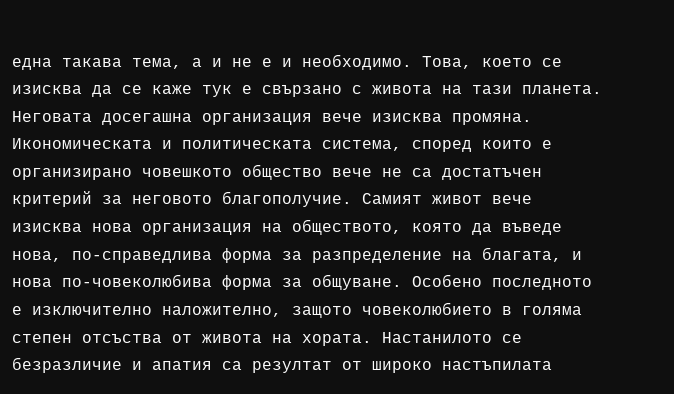една такава тема, а и не е и необходимо. Това, което се изисква да се каже тук е свързано с живота на тази планета. Неговата досегашна организация вече изисква промяна. Икономическата и политическата система, според които е организирано човешкото общество вече не са достатъчен критерий за неговото благополучие. Самият живот вече изисква нова организация на обществото, която да въведе нова, по-справедлива форма за разпределение на благата, и нова по-човеколюбива форма за общуване. Особено последното е изключително наложително, защото човеколюбието в голяма степен отсъства от живота на хората. Настанилото се безразличие и апатия са резултат от широко настъпилата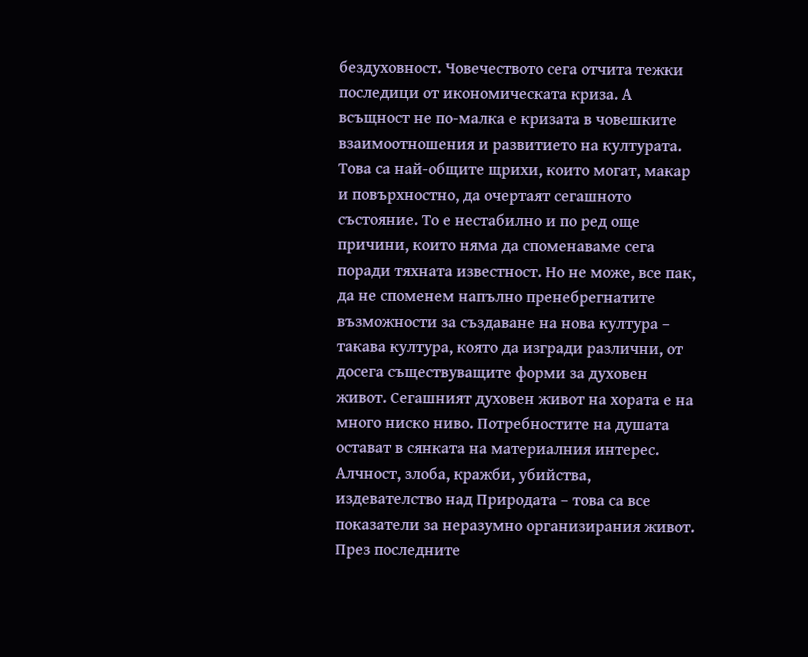бездуховност. Човечеството сега отчита тежки последици от икономическата криза. А всъщност не по-малка е кризата в човешките взаимоотношения и развитието на културата. Това са най-общите щрихи, които могат, макар и повърхностно, да очертаят сегашното състояние. То е нестабилно и по ред още причини, които няма да споменаваме сега поради тяхната известност. Но не може, все пак, да не споменем напълно пренебрегнатите възможности за създаване на нова култура – такава култура, която да изгради различни, от досега съществуващите форми за духовен живот. Сегашният духовен живот на хората е на много ниско ниво. Потребностите на душата остават в сянката на материалния интерес. Алчност, злоба, кражби, убийства, издевателство над Природата – това са все показатели за неразумно организирания живот. През последните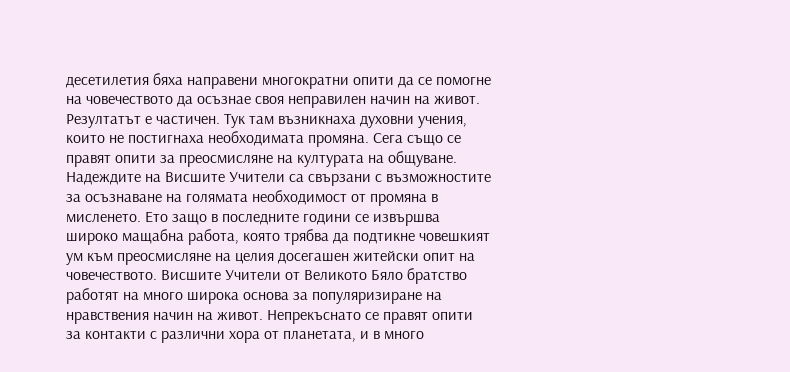десетилетия бяха направени многократни опити да се помогне на човечеството да осъзнае своя неправилен начин на живот. Резултатът е частичен. Тук там възникнаха духовни учения, които не постигнаха необходимата промяна. Сега също се правят опити за преосмисляне на културата на общуване. Надеждите на Висшите Учители са свързани с възможностите за осъзнаване на голямата необходимост от промяна в мисленето. Ето защо в последните години се извършва широко мащабна работа, която трябва да подтикне човешкият ум към преосмисляне на целия досегашен житейски опит на човечеството. Висшите Учители от Великото Бяло братство работят на много широка основа за популяризиране на нравствения начин на живот. Непрекъснато се правят опити за контакти с различни хора от планетата, и в много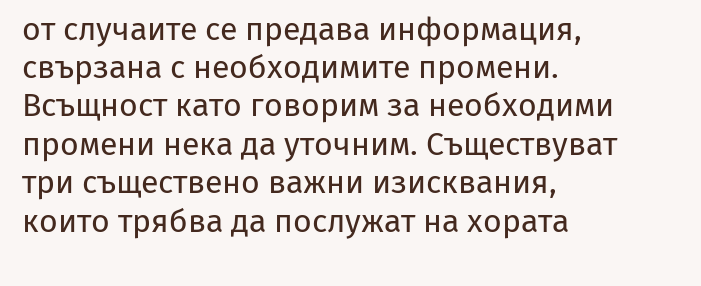от случаите се предава информация, свързана с необходимите промени. Всъщност като говорим за необходими промени нека да уточним. Съществуват три съществено важни изисквания, които трябва да послужат на хората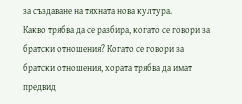за създаване на тяхната нова култура.
Какво трябва да се разбира, когато се говори за братски отношения? Когато се говори за братски отношения, хората трябва да имат предвид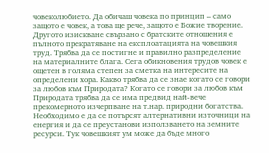човеколюбието. Да обичаш човека по принцип – само защото е човек, а това ще рече, защото е Божие творение. Другото изискване свързано с братските отношения е пълното прекратяване на експлоатацията на човешкия труд. Трябва да се постигне и правилно разпределение на материалните блага. Сега обикновения трудов човек е ощетен в голяма степен за сметка на интересите на определени хора. Какво трябва да се знае когато се говори за любов към Природата? Когато се говори за любов към Природата трябва да се има предвид най-вече прекомерното изчерпване на т.нар. природни богатства. Необходимо е да се потърсят алтернативни източници на енергия и да се преустанови използването на земните ресурси. Тук човешкият ум може да бъде много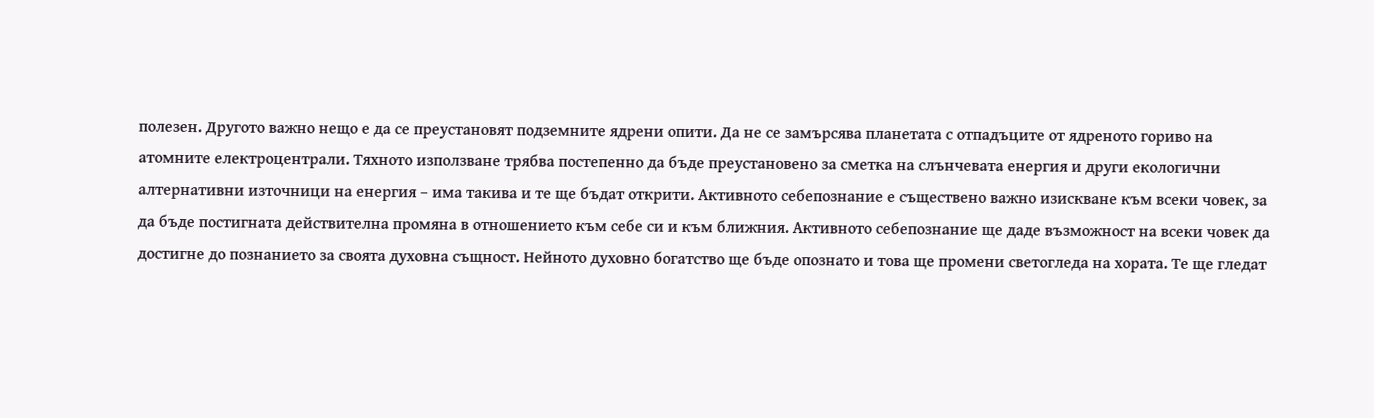полезен. Другото важно нещо е да се преустановят подземните ядрени опити. Да не се замърсява планетата с отпадъците от ядреното гориво на атомните електроцентрали. Тяхното използване трябва постепенно да бъде преустановено за сметка на слънчевата енергия и други екологични алтернативни източници на енергия – има такива и те ще бъдат открити. Активното себепознание е съществено важно изискване към всеки човек, за да бъде постигната действителна промяна в отношението към себе си и към ближния. Активното себепознание ще даде възможност на всеки човек да достигне до познанието за своята духовна същност. Нейното духовно богатство ще бъде опознато и това ще промени светогледа на хората. Те ще гледат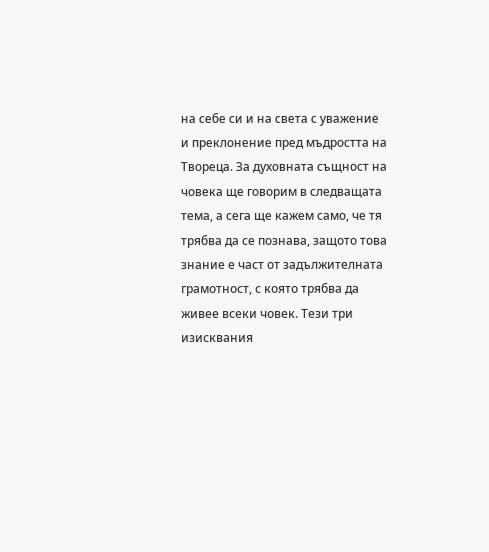на себе си и на света с уважение и преклонение пред мъдростта на Твореца. За духовната същност на човека ще говорим в следващата тема, а сега ще кажем само, че тя трябва да се познава, защото това знание е част от задължителната грамотност, с която трябва да живее всеки човек. Тези три изисквания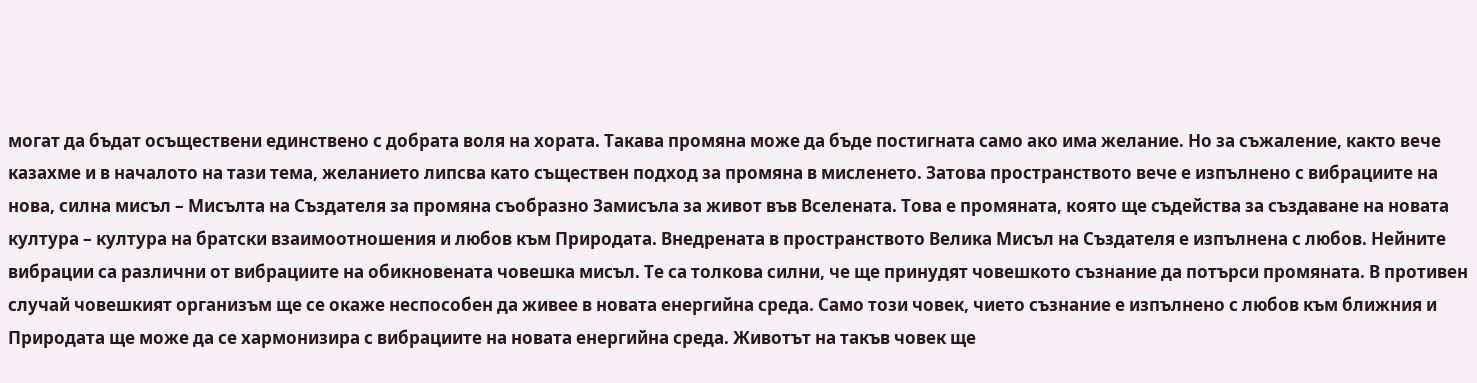могат да бъдат осъществени единствено с добрата воля на хората. Такава промяна може да бъде постигната само ако има желание. Но за съжаление, както вече казахме и в началото на тази тема, желанието липсва като съществен подход за промяна в мисленето. Затова пространството вече е изпълнено с вибрациите на нова, силна мисъл – Мисълта на Създателя за промяна съобразно Замисъла за живот във Вселената. Това е промяната, която ще съдейства за създаване на новата култура – култура на братски взаимоотношения и любов към Природата. Внедрената в пространството Велика Мисъл на Създателя е изпълнена с любов. Нейните вибрации са различни от вибрациите на обикновената човешка мисъл. Те са толкова силни, че ще принудят човешкото съзнание да потърси промяната. В противен случай човешкият организъм ще се окаже неспособен да живее в новата енергийна среда. Само този човек, чието съзнание е изпълнено с любов към ближния и Природата ще може да се хармонизира с вибрациите на новата енергийна среда. Животът на такъв човек ще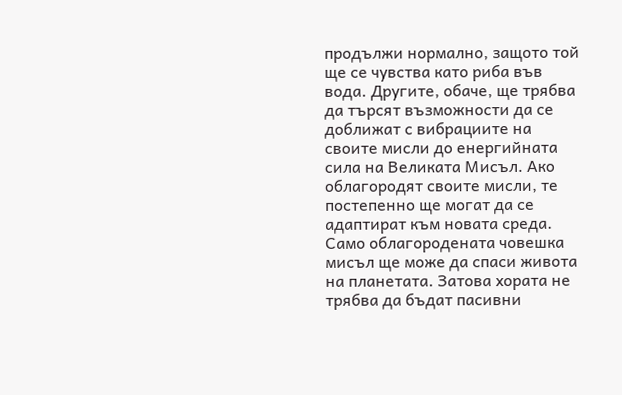продължи нормално, защото той ще се чувства като риба във вода. Другите, обаче, ще трябва да търсят възможности да се доближат с вибрациите на своите мисли до енергийната сила на Великата Мисъл. Ако облагородят своите мисли, те постепенно ще могат да се адаптират към новата среда. Само облагородената човешка мисъл ще може да спаси живота на планетата. Затова хората не трябва да бъдат пасивни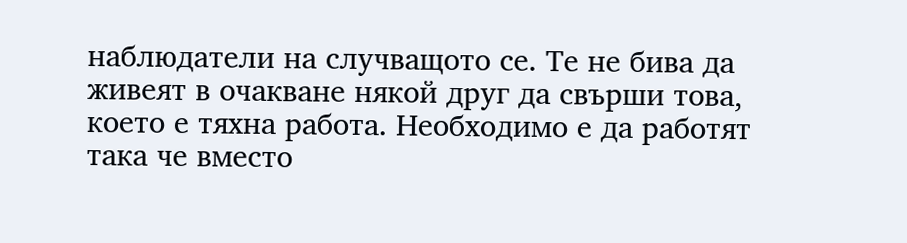наблюдатели на случващото се. Те не бива да живеят в очакване някой друг да свърши това, което е тяхна работа. Необходимо е да работят така че вместо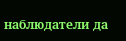наблюдатели да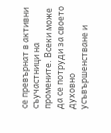се превърнат в активни съучастници на промените. Всеки може да се потруди за своето духовно усъвършенстване и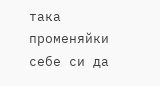така променяйки себе си да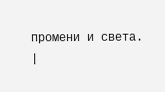промени и света.
|